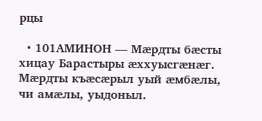рцы

  • 101АМИНОН — Мæрдты бæсты хицау Барастыры æххуысгæнæг. Мæрдты къæсæрыл уый æмбæлы, чи амæлы, уыдоныл.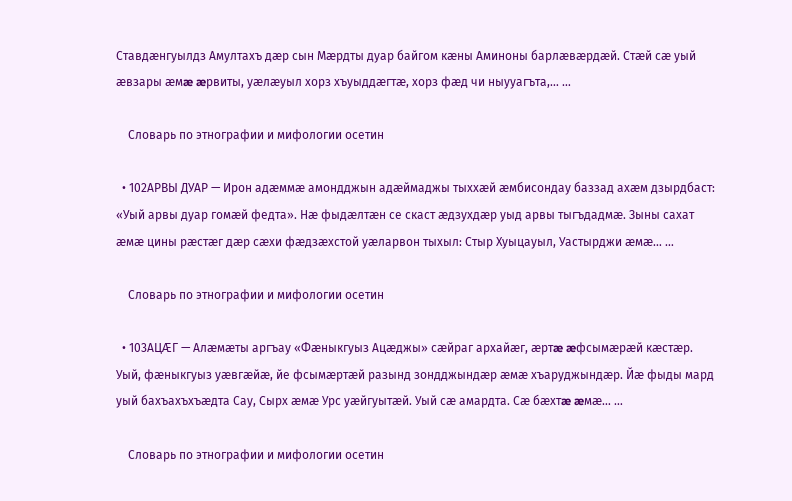Ставдæнгуылдз Амултахъ дæр сын Мæрдты дуар байгом кæны Аминоны барлæвæрдæй. Стæй сæ уый æвзары æмæ æрвиты, уæлæуыл хорз хъуыддæгтæ, хорз фæд чи ныууагъта,… …

    Словарь по этнографии и мифологии осетин

  • 102АРВЫ ДУАР — Ирон адæммæ амондджын адæймаджы тыххæй æмбисондау баззад ахæм дзырдбаст: «Уый арвы дуар гомæй федта». Нæ фыдæлтæн се скаст æдзухдæр уыд арвы тыгъдадмæ. Зыны сахат æмæ цины рæстæг дæр сæхи фæдзæхстой уæларвон тыхыл: Стыр Хуыцауыл, Уастырджи æмæ… …

    Словарь по этнографии и мифологии осетин

  • 103АЦÆГ — Алæмæты аргъау «Фæныкгуыз Ацæджы» сæйраг архайæг, æртæ æфсымæрæй кæстæр. Уый, фæныкгуыз уæвгæйæ, йе фсымæртæй разынд зондджындæр æмæ хъаруджындæр. Йæ фыды мард уый бахъахъхъæдта Сау, Сырх æмæ Урс уæйгуытæй. Уый сæ амардта. Сæ бæхтæ æмæ… …

    Словарь по этнографии и мифологии осетин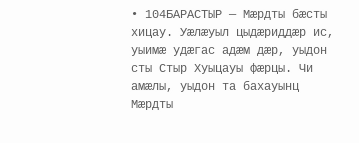• 104БАРАСТЫР — Мæрдты бæсты хицау. Уæлæуыл цыдæриддæр ис, уыимæ удæгас адæм дæр, уыдон сты Стыр Хуыцауы фæрцы. Чи амæлы, уыдон та бахауынц Мæрдты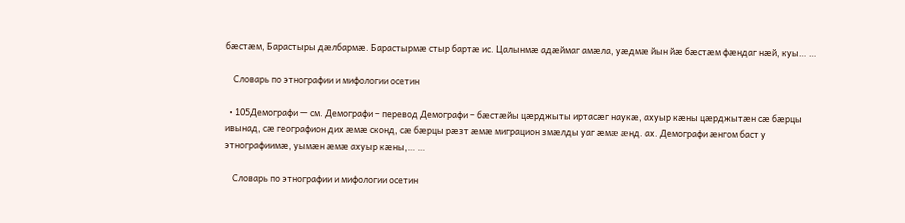бæстæм, Барастыры дæлбармæ. Барастырмæ стыр бартæ ис. Цалынмæ адæймаг амæла, уæдмæ йын йæ бæстæм фæндаг нæй, куы… …

    Словарь по этнографии и мифологии осетин

  • 105Демографи — см. Демографи – перевод Демографи – бæстæйы цæрджыты иртасæг наукæ, ахуыр кæны цæрджытæн сæ бæрцы ивынад, сæ географион дих æмæ сконд, сæ бæрцы рæзт æмæ миграцион змæлды уаг æмæ æнд. ах. Демографи æнгом баст у этнографиимæ, уымæн æмæ ахуыр кæны,… …

    Словарь по этнографии и мифологии осетин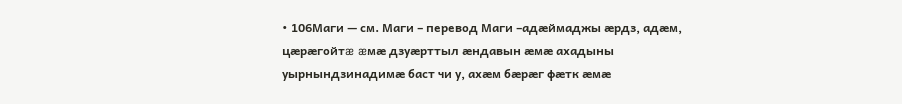• 106Маги — см. Маги – перевод Маги –адæймаджы æрдз, адæм, цæрæгойтæ æмæ дзуæрттыл æндавын æмæ ахадыны уырнындзинадимæ баст чи у, ахæм бæрæг фæтк æмæ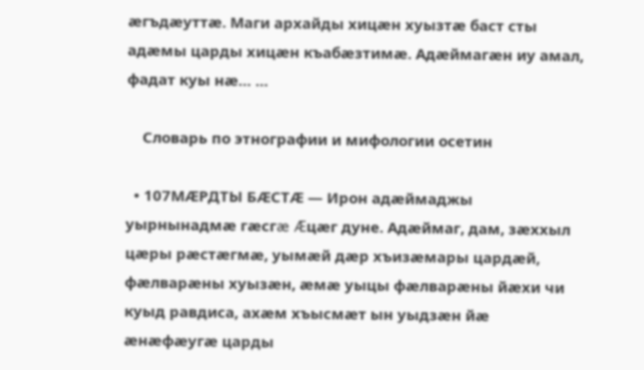æгъдæуттæ. Маги архайды хицæн хуызтæ баст сты адæмы царды хицæн къабæзтимæ. Адæймагæн иу амал, фадат куы нæ… …

    Словарь по этнографии и мифологии осетин

  • 107МÆРДТЫ БÆСТÆ — Ирон адæймаджы уырнынадмæ гæсгæ Æцæг дуне. Адæймаг, дам, зæххыл цæры рæстæгмæ, уымæй дæр хъизæмары цардæй, фæлварæны хуызæн, æмæ уыцы фæлварæны йæхи чи куыд равдиса, ахæм хъысмæт ын уыдзæн йæ æнæфæугæ царды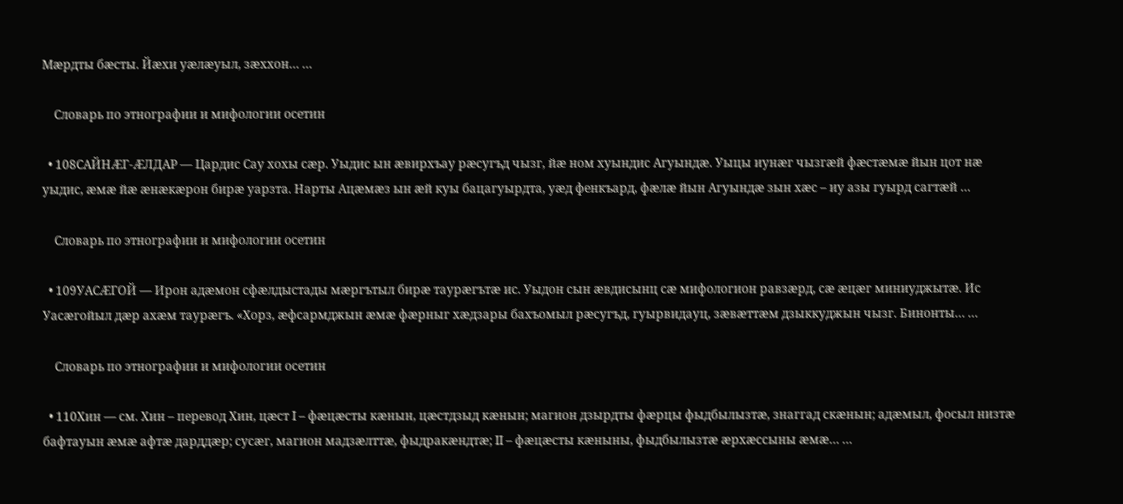Мæрдты бæсты. Йæхи уæлæуыл, зæххон… …

    Словарь по этнографии и мифологии осетин

  • 108САЙНÆГ-ÆЛДАР — Цардис Сау хохы сæр. Уыдис ын æвирхъау рæсугъд чызг, йæ ном хуындис Агуындæ. Уыцы иунæг чызгæй фæстæмæ йын цот нæ уыдис, æмæ йæ æнæкæрон бирæ уарзта. Нарты Ацæмæз ын æй куы бацагуырдта, уæд фенкъард, фæлæ йын Агуындæ зын хæс – иу азы гуырд сагтæй …

    Словарь по этнографии и мифологии осетин

  • 109УАСÆГОЙ — Ирон адæмон сфæлдыстады мæргътыл бирæ таурæгътæ ис. Уыдон сын æвдисынц сæ мифологион равзæрд, сæ æцæг миниуджытæ. Ис Уасæгойыл дæр ахæм таурæгъ. «Хорз, æфсармджын æмæ фæрныг хæдзары бахъомыл рæсугъд, гуырвидауц, зæвæттæм дзыккуджын чызг. Бинонты… …

    Словарь по этнографии и мифологии осетин

  • 110Хин — см. Хин – перевод Хин, цæст I – фæцæсты кæнын, цæстдзыд кæнын; магион дзырдты фæрцы фыдбылызтæ, знаггад скæнын; адæмыл, фосыл низтæ бафтауын æмæ афтæ дарддæр; сусæг, магион мадзæлттæ, фыдракæндтæ; II – фæцæсты кæныны, фыдбылызтæ æрхæссыны æмæ… …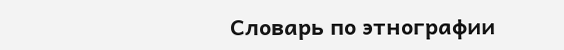Словарь по этнографии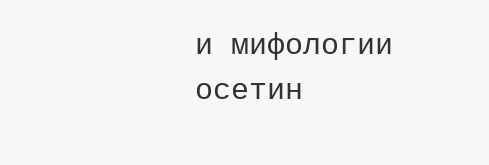и мифологии осетин